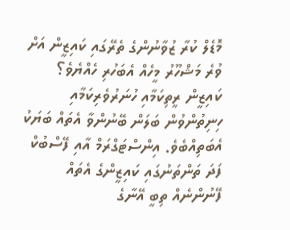މޮޑެލް ކުރާ ޒުވާނުންގެ ތެރޭގައި ކައިޒީން އަށް ވުރެ މަޝްހޫރު މީހެއް އެބަހުރި ހެއްޔެވެ؟ ކައިޒީން ރީތިކަމާއި ހުނަރުވެރިކަމާއި ހިނިތުންވުން ބަލަން ބޭނުންވާ އެތައް ބަޔަކު އެބަތިއްބެވެ. އިންސްޓަގްރަމް އާއި ފޭސްބުކް ފަދަ ތަންތަނުގައި ކައިޒީންގެ އެތައް ފޭނުންނެއް ތިބީ އޭނާގެ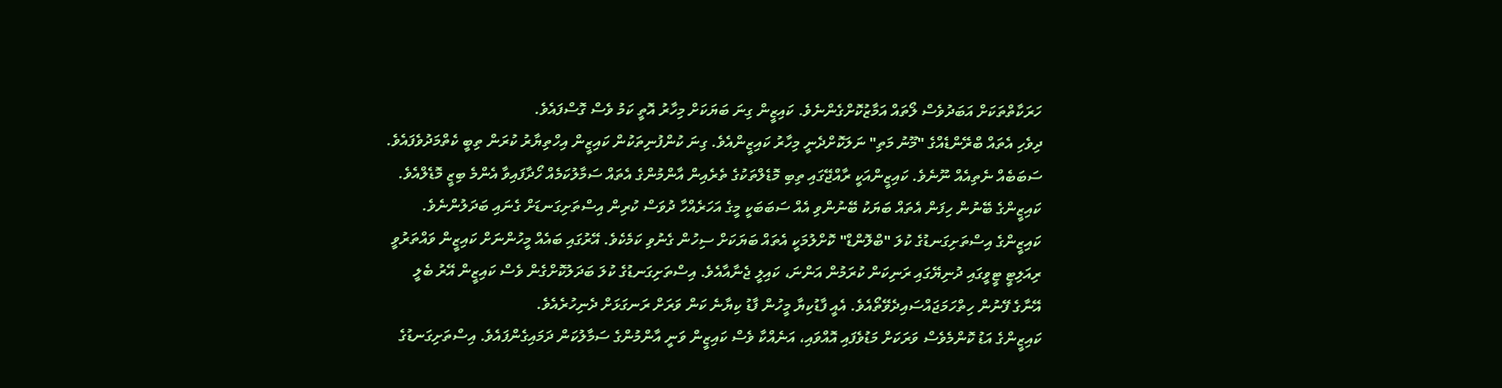ހަރަކާތްތަކަށް އަބަދުވެސް ލޯތައް އަމާޒުކޮށްގެންނެވެ. ކައިޒީން ގިނަ ބަޔަކަށް މިހާރު އޮތީ ކަމު ވެސް ގޮސްފައެވެ.
ދިވެހި އެތައް ބްރޭންޑެއްގެ "މޫނު މަތި" ނަލަކޮށްދެނީ މިހާރު ކައިޒީންއެވެ. ގިނަ ކުންފުނިތަކުން ކައިޒީން އިހްތިޔާރު ކުރަން ތިބީ ކެތްމަދުވެފައެވެ. ސަބަބެއް ނެތިއެއް ނޫނެވެ. ކައިޒީންއަކީ ރާއްޖޭގައި ތިބި މޮޑެލްތަކުގެ ތެރެއިން އާންމުންގެ އެތައް ސަމާލުކަމެއް ހޯދާފައިވާ އެންމެ ބިޒީ މޮޑެލްއެވެ. ކައިޒީންގެ ބޭނުން ހިފަން އެތައް ބަޔަކު ބޭނުންވި އެއް ސަބަބަކީ މީގެ އަހަރެއްހާ ދުވަސް ކުރިން އިސްތަށިގަނޑަށް ގެނައި ބަދަލުންނެވެ.
ކައިޒީންގެ އިސްތަށިގަނޑުގެ ކުލަ "ބްލޮންޑް" ކޮށްލުމަކީ އެތައް ބަޔަކަށް ސިހުން ގެނުވި ކަމެކެވެ. އޭރުގައި ބައެއް މީހުންނަށް ކައިޒީން ވައްތަރުވީ ރިއަލިޓީ ޓީވީގައި ދުނިޔޭގައި ރަނިކަން ކުރަމުން އަންނަ، ކައިލީ ޖެނާއާއެވެ. އިސްތަށިގަނޑުގެ ކުލަ ބަދަލުކޮށްގެން ވެސް ކައިޒީން އޭރު ބެލީ އޭނާގެ ފޭނުން ހިތްހަމަޖައްސައިދެވޭތޯއެވެ. އެއީ ފާޑުކިޔާ މީހުން ފާޑު ކިޔާނެ ކަން ވަރަށް ރަނގަޅަށް ދެނިހުރެއެވެ.
ކައިޒީންގެ އަޑު ކޮންމެވެސް ވަރަކަށް މަޑުވެފައި އޮއްވައި، އަނެއްކާ ވެސް ކައިޒީން ވަނީ އާންމުންގެ ސަމާލުކަން ދަމައިގެންފައެވެ. އިސްތަށިގަނޑުގެ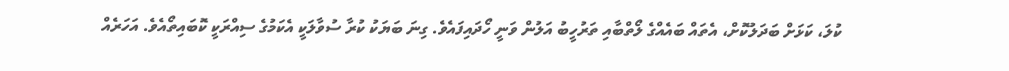ކުލަ، ކަޅަށް ބަދަލުކޮށް، އެތައް ބައެއްގެ ލޯތްބާއި ތަރުހީބު އަލުން ވަނީ ހޯދައިފައެވެ. ގިނަ ބަޔަކު ކުރާ ސުވާލަކީ އެކަމުގެ ސިއްރަކީ ކޮބައިތޯއެވެ. އަހަރެއް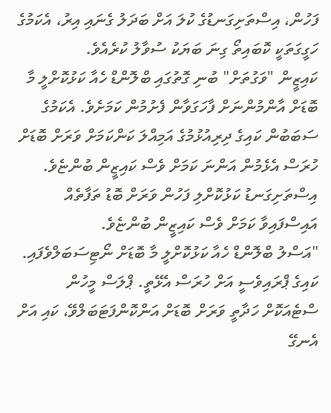ފަހުން، އިސްތަށިގަނޑުގެ ކުލަ އަށް ބަދަލު ގެނައި އިރު، އެކަމުގެ ހަގީގަތަކީ ކޮބައިތޯ ގިނަ ބަޔަކު ސުވާލު ކުރެއެވެ.
ކައިޒީން "ވަގުތަށް" ބުނި ގޮތުގައި ބްލޮންޑް ހެއާ ކަޅުކޮށްލީ މާ ބޮޑަށް އާންމުންނަށް ފާހަގަވާން ފެށުމުން ކަމަށެވެ. އެކަމުގެ ސަބަބުން ކައިގެ ދިރިއުޅުމުގެ އަމިއްލަ ކަންކަމަށް ވަރަށް ބޮޑަށް ހުރަސް އެޅެމުން އަންނަ ކަމަށް ވެސް ކައިޒީން ބުންޏެވެ.
އިސްތަށިގަނޑު ކަޅުކޮށްލި ފަހުން ވަރަށް ބޮޑު ތަފާތެއް އައިސްފައިވާ ކަމަށް ވެސް ކައިޒީން ބުންޏެވެ.
"އަސްލު ބްލޮންޑް ހެއާ ކަޅުކޮށްލީ މާ ބޮޑަށް ނޯޓިސަބަލްވެފައި. ކައިގެ ޕްރައިވެސީ އަށް ހުރަސް އެޅޭތީ. ޕްލަސް މީހުން ސްޓެއަކޮށް ހަދާތީ ވަރަށް ބޮޑަށް އަންކޮންފަޓަބަލްވޭ، ކައި އަށް އެނގޭ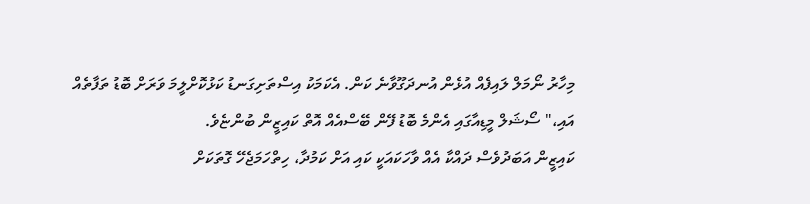މިހާރު ނޯމަލް ލައިފެއް އުޅެން އުނދަގޫވާނެ ކަން. އެކަމަކު އިސްތަށިގަނޑު ކަޅުކޮށްލީމަ ވަރަށް ބޮޑު ތަފާތެއް އައި،" ސޯޝަލް މީޑިއާގައި އެންމެ ބޮޑު ފޭން ބޭސްއެއް އޮތް ކައިޒީން ބުންޏެވެ.
ކައިޒީން އަބަދުވެސް ދައްކާ އެއް ވާހަކައަކީ ކައި އަށް ކަމުދާ، ހިތްހަމަޖެހޭ ގޮތަކަށް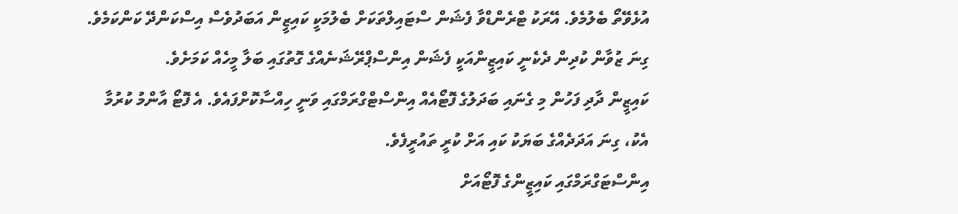އުޅެވޭތޯ ބެލުމެވެ. އޭރަކު ޓްރެންޑްވާ ފެޝަން ސްޓައިލްތަކަށް ބެލުމަކީ ކައިޒީން އަބަދުވެސް އިސްކަންދޭ ކަންކަމެވެ. ގިނަ ޒުވާން ކުދިން ދެކެނީ ކައިޒީންއަކީ ފެޝަން އިންސްޕްރޭޝަނެއްގެ ގޮތުގައި ބަލާ މީހެއް ކަމަށެވެ.
ކައިޒީން ދާދި ފަހުން މި ގެނައި ބަދަލުގެ ފޮޓޯއެއް އިންސްޓްގްރަމްގައި ވަނީ ހިއްސާކޮށްފައެވެ. އެ ފޮޓޯ އާންމު ކުރުމާ އެކު، ގިނަ އަދަދެއްގެ ބަޔަކު ކައި އަށް ކުރީ ތައުރީފެވެ.
އިންސްޓަގްރަމްގައި ކައިޒީންގެ ފޮޓޯއަށް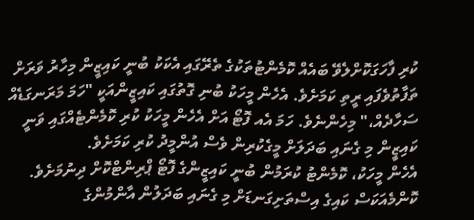ކުރި ފާހަގަކޮށްލެވޭ ބައެއް ކޮމެންޓުތަކުގެ ތެރޭގައި އެކަކު ބުނީ ކައިޒީން މިހާރު ވަރަށް ތަފާތުވެފައި ރީތި ކަމަށެވެ. އެހެން މީހަކު ބުނި ގޮތުގައި ކައިޒީންއަކީ "ހަމަ މަރަނގަޑެއް ސަހާދެއް،" މިހެންނެވެ. ހަމަ އެއ ފޮޓޯ އަށް އެހެން މީހަކު ކުރި ކޮމެންޓެއްގައި ވަނީ ކައިޒީން މި ގެނައި ބަދަލަށް މީގެކުރިން ވެސް އުންމީދު ކުރި ކަމަށެވެ.
އެހެން މީހަކު، ކޮމެންޓު ކުރަމުން ބުނީ ކައިޒީންގެ ފޮޓޯ ޕްރިންޓްކޮށް ދިނުމަށެވެ.
ކޮންމެއަކަސް ކައިގެ އިސްތަށިގަނޑަށް މި ގެނައި ބަދަލުން އާންމުންގެ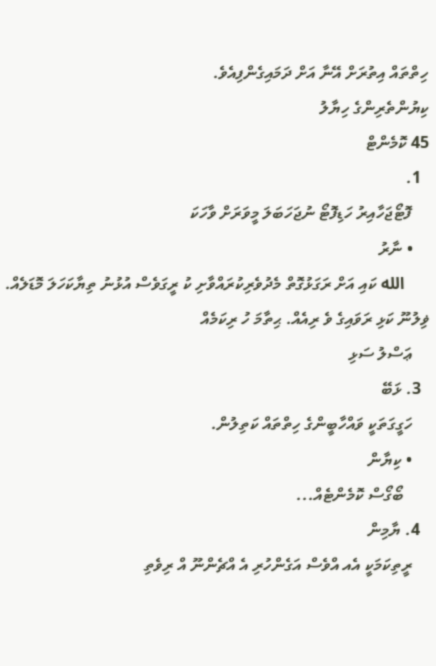ހިތްތައް އިތުރަށް އޭނާ އަށް ދަމައިގެންފިއެވެ.
ކިޔުންތެރިންގެ ހިޔާލު
45 ކޮމެންޓް
  1.
    ފޮޓޯޖަހާއިރު ހަޑިފޮޓޯ ނުޖަހަބަލަ މީވަރަށް ވާހަކަ
    • ނާރު
      الله ކައި އަށް ރަގަޅުގޮތް މެދުވެރިކުރައްވާށި ކު ރީގަވެސް އުޅުނު ތިޔާކަހަލަ މޮޑަލެއް. ޥިލުނޫ ކަޅި ރަވައިގެ ވެ ރިއެއް. ޙިތާމަ ހު ރިކަމެއް
    ޢަސްލު ސަޅި
  3. ޅަބޭ
    ހަގީގަތަކީ ވައްހާބީންގެ ހިތްތައް ކަތިލުން.
    • ކިޔާން
      ބޯގޯސް ކޮމެންޓެއް...
  4. ޔާމިން
    ރީތިކަމަކީ އެއ އްވެސް އަގެންހުރި އެ އްޗެންނޫ އް ރިވެތި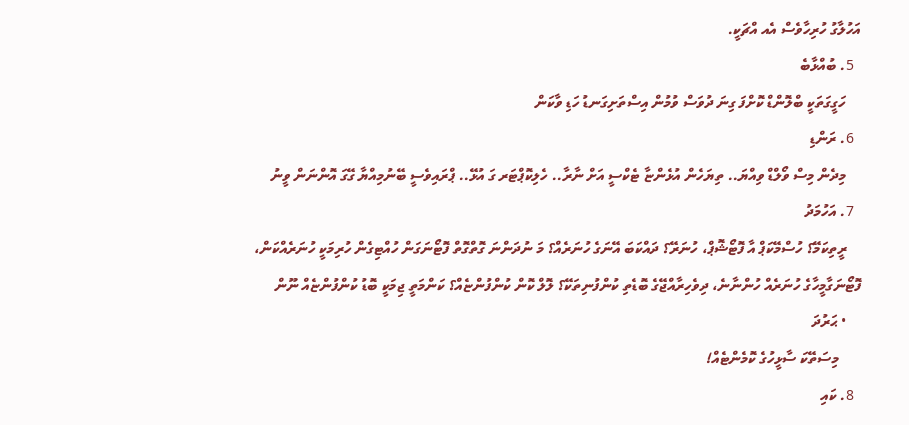އަހުލާގު ހުރިހާވެސް އެއ އްޗަކީ.
  5. ބުއްޅާބެ
    ހަގީގަތަކީ ބްލޮންޑް ކޮށްފަ ގިނަ ދުވަސް ވުމުން އިސްތަށިގަނޑު ހަޑި ވާކަން
  6. ރަންޑި
    މިދެން މިސް ވޯލްޑް ވިއްޔަ.. ތިޔަހެން އުޅެންޏާ ޓެކްސީ އަށް ނާރާ.. ހެލިކޮޕްޓަރ ގަ އުޅޭ.. ޕްރައިވެސީ ބޭނުމިއްޔާ ގޭގަ އޮންނަން ވީނު
  7. އަހުމަދު
    ރީތިކަމޭ؟ ހުސްމޭކަޕް އާ ފޮޓޯޝޮޕް، ހުނަރޭ؟ ދައްކަބަ އޭނަގެ ހުނަރެއް؟ މަ ނުދަންނަ ގޮތްގޮތް ފޮޓޯނަގަން ހުއްޓިގެން ހުރިމަކީ ހުނަރެއްކަން، ފޮޓޯނަގާމީހާގެ ހުނަރެއް ހުންނާނެ، ދިވެހިރާއްޖޭގެ ބޮޑެތި ކުންފުނިތަކޭ؟ ލޮލް ކޮން ކުންފުންޏެއް؟ ކަންމަތީ ޖިމަކީ ބޮޑު ކުންފުންޏެއް ނޫން
    • ޙަރުދަ
      މިސަތޭކަ ސާޅީހުގެ ކޮމެންޓެއް!
  8. ކައި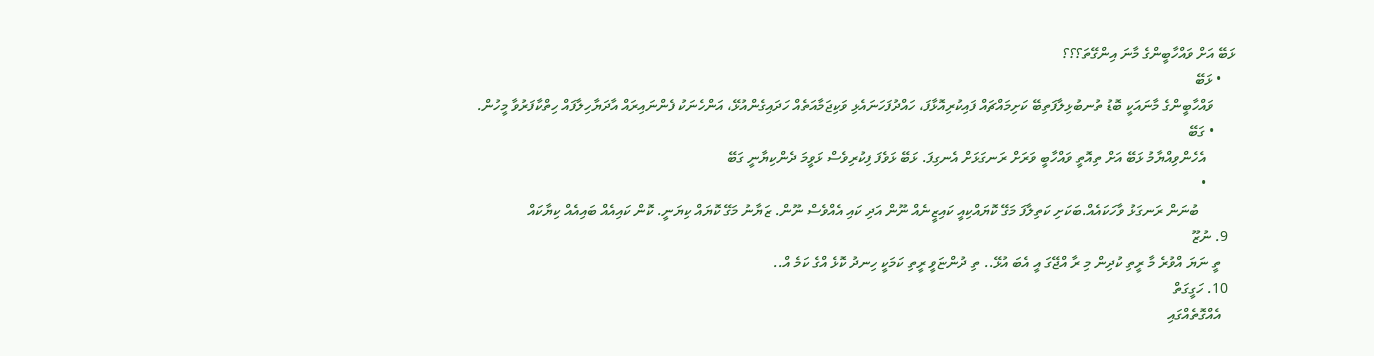ޅަބޭ އަށް ވައްހާބީންގެ މާނަ އިންގޭތަ؟؟؟
    • ޅަބޭ
      ވައްހާބީންގެ މާނައަކީ ބޮޑު ތުނބުޅިލާފަތިބޭ ކަށިމައްޗައް ފައިކުރިއޮޅާފަ، ހައްދުފަހަނައެޅި ވަކިޖަމާއަތެއް ހަދައިގެންއުޅޭ، އަންހެނަކު ފެންނައިރައް އާދަޔާހިލާފައް ހިތްކާފަރުވާ މީހުން.
      • ގަބޭ
        އެހެންވިއްޔާމު ޅަބޭ އަށް ތިއޮތީ ވައްހާބީ ވަރަށް ރަނގަޅަށް އެނގިފަ. ޅަބޭ ޅަވެފަ ފިކުރިވެސް ޅަވީމަ ދެންކިޔާނީ ގަބޭ
        •
          ބުނަން ރަނގަޅު ވާހަކައެއް.ބަކަށި ކަތިލާފަ މަގޭ ކޮޔައްކިއީ ކައިޒީނެއް ނޫން އަދި ކައި އެއްވެސް ނޫން. ޒަޔާނު މަގޭ ކޮޔައް ކިޔަނީ. ކޮން ކައިއެއް ބައިއެއް ކިޔާކައް
  9. ނުޒޫ
    ތީ ނަޔަ އްވުރެ މާ ރީތި ކުދިން މި ރާ އްޖޭގަ އީ އެބަ އުޅޭ.. ތި ދުންޏަވީ ރީތި ކަމަކީ ހިނދު ކޮޅެ އްގެ ކަމެ އް..
  10. ހަގީގަތް
    އެއްގޮތެއްގައި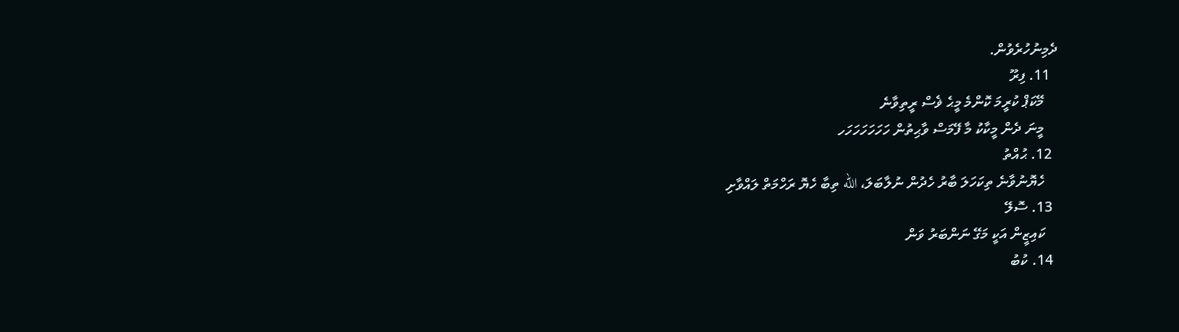ދެމިނުހުރެވުން.
  11. ފިރޫ
    މޭކަޕް ކުރީމަ ކޮންމެ މީޙެ ޥެސް ރީތިވާނެ
    މީނަ ދެން މީކާކު މާ ފޭމަސް ވާޙިތުން ހަހަހަހަހަހަހ
  12. ޙުއްތު
    ހެޔޮނުވާނެ ތިކަހަލަ ބާރު ހެދުން ނުލާބަލަ، الله ތިބާ ހެޔޮ ރަހްމަތް ލައްވާށި
  13. ސޮލޭ
    ކައިޒީން އަކީ މަގޭ ނަންބަރު ވަން
  14. ކުބު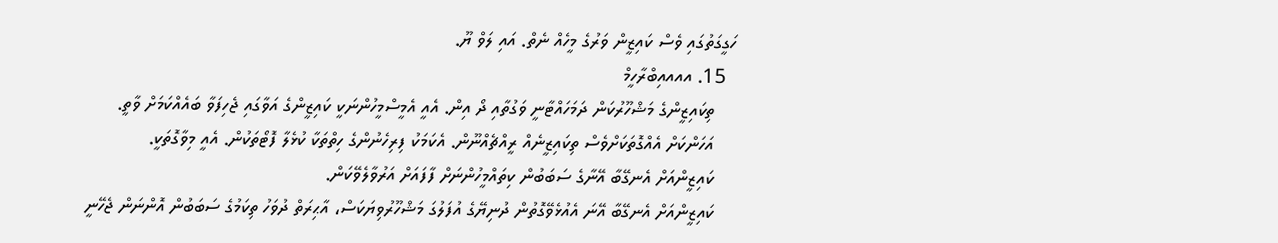ހަގީގަތުގައި ވެސް ކައިޒީން ވަރުގެ މީހެއް ނެތް. އައި ލަވް ޔޫ.
  15. އއއއިބްރާހީމް
    ތިކައިޒީންގެ މަޝްހޫރުކަން ދަމަހައްޓާނީ ވަގުތާއި ދޯ އިން. އެއީ އެމީސްމީހުންނަކީ ކައިޒީންގެ އަވާގައި ޖެހިފަވާ ބައެއްކަމަށް ވާތީ.
    އަހަންކަށް އެއްގޮތަކަށްވެސް ތިކައިޒީނެއް ރީއްޗެއްނޫން. އެކަމަކު ފިރިހެނުންގެ ހިތްތަކާ ކުޅެލާ ފޮޓޯތަކުން. އެއީ މިވާގޮތަކީ.
    ކައިޒީންއަށް އެނގޭބާ އޭނާގެ ސަބަބުން ކިތައްމީހުންނަށް ފާފައަށް އަރުވާލެވޭކަން.
    ކައިޒީންއަށް އެނގޭބާ އޭނަ އެއުޅެވޭގޮތުން ދުނިޔޭގެ އުފަލުގަ މަޝްހޫރުވިޔަކަސް، އާޙިރަތް ދުވަހު ތިކަމުގެ ސަބަބުން އޮންނަން ޖެހޭނީ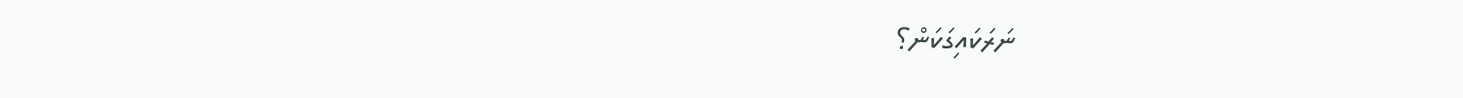ނަރަކައިގަކަން؟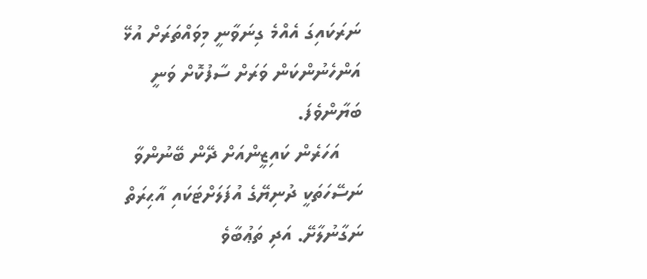ނަރަކައިގަ އެއްމެ ގިނަވާނީ މިވައްތަރަށް އުޅޭ އަންހެނުންކަން ވަރަށް ސާފުކޮށް ވަނީ ބަޔާންވެފަ.
    އަހަރެން ކައިޒީންއަށް ދޭން ބޭނުންވާ ނަސޭހަތަކީ ދުނިޔޭގެ އުފަލަށްޓަކައި އާޙިރަތް ނަގާނުލާށޭ. އަދި ތަޢުބާވެ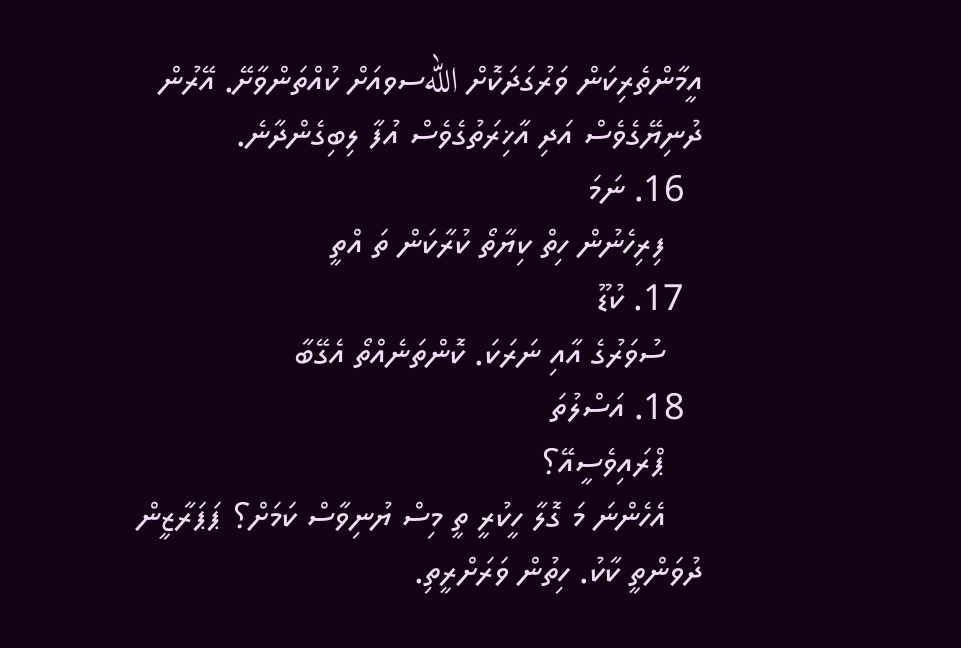އީމާންތެރިކަން ވަރުގަދަކޮށް اللهސވއަށް ކުއްތަންވާށޭ. އޭރުން ދުނިޔޭގެވެސް އަދި އާޚިރަތުގެވެސް އުފާ ލިބިގެންދާނެ.
  16. ނަމަ
    ފިރިހެނުން ހިތް ކިޔާތޯ ކުރާކަން ތަ އްތީ
  17. ކުޑޫ
    ސުވަރުގެ އާއި ނަރަކަ. ކޮންތަނެއްތޯ އެގޭބާ
  18. އަސްލުތަ
    ޕްރައިވެސީއޭ؟
    އެހެންނަ މަ ގޮލާ ހީކުރީ ތީ މިސް ޔުނިވާސް ކަމަށް؟ ޕަޕަރާޒީން ދުވަންތީ ކާކު. ހިތުން ވަރަށްރީތި.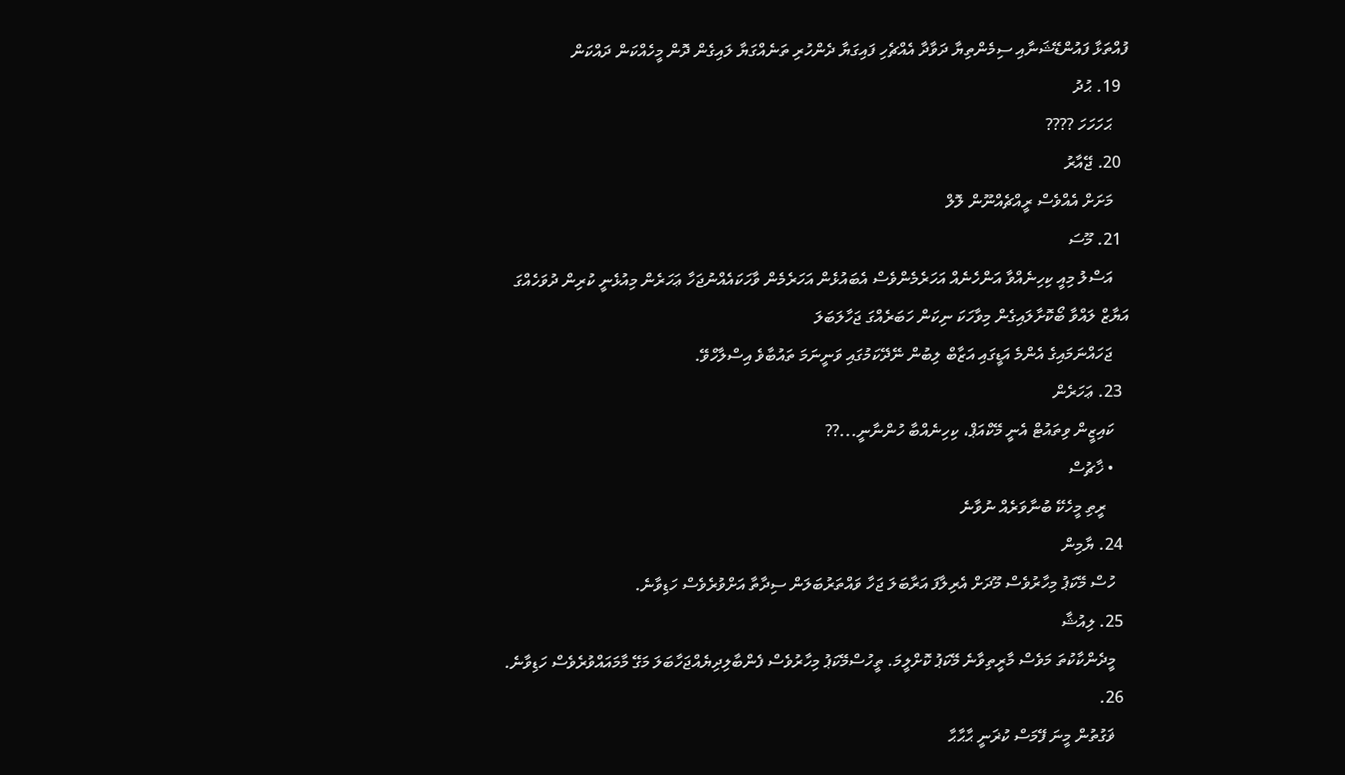ފުއްތަޅާ ފައުންޑޭޝަނާއި ސިމެންތިޔާ ދަވާދާ އެއްޗެހި ފައިގަޔާ ދެންހުރި ތަނެއްގަޔާ ލައިގެން ދޮން މީހެއްކަން ދައްކަން
  19. ޙުދު
    ޙަހަހަހަ ????
  20. ޖޭއާރު
    މަށަށް އެއްވެސް ރީއްޗެއްނޫން ލޮލް
  21. މޫސަ
    އަސްލު މިއީ ކިހިނެއްވާ އަންހެނެއް އަހަރެމެންވެސް އެބައުޅެން އަހަރެމެން ވާހަކައެއްނުޖަހާ ޢަހަރެން މިއުޅެނީ ކުރިން ދުވަހެއްގަ އަޔާޒް ލައްވާ ބޯކޮށާލައިގެން މިވާހަކަ ނިކަން ހަބަރެއްގަ ޖަހާލަބަލަ
    ޖަހައްނަމައިގެ އެންމެ އަޑީގައި އަޒާބް ލިބުން ނޭދޭކަމުގައި ވަނީނަމަ ތައުބާވެ އިސްލާހްވޭ.
  23. ޢަހަރެން
    ކައިޒީން ވިތައުޓް އެނީ މޭކްއަޕް، ކިހިނެއްބާ ހުންނާނީ...??
    • ޚާޗުސް
      ރީތި މީހެކޭ ބުނާވަރެއް ނުވާނެ
  24. ޔާމިން
    ހުސް މޭކަޕު މިހާރުވެސް މޫދަށް އެރިލާފަ އަރާބަލަ ޖަހާ ވައްތަރުބަލަން ސިދާތާ އަށްވުރެވެސް ހަޑިވާނެ.
  25. ލިއުޝާ
    މީދެންކާކުތަ މަވެސް މާރީތިވާނެ މޭކަޕު ކޮށްލީމަ. ތީހުސްމޭކަޕު މިހާރުވެސް ފެންބާލިދިޔެއްޖަހާބަލަ މަގޭ މާމައައްވުރެވެސް ހަޑިވާނެ.
  26.
    ޥަގުތުން މީނަ ފޭމަސް ކުޜަނީ ޙާޙާޙާ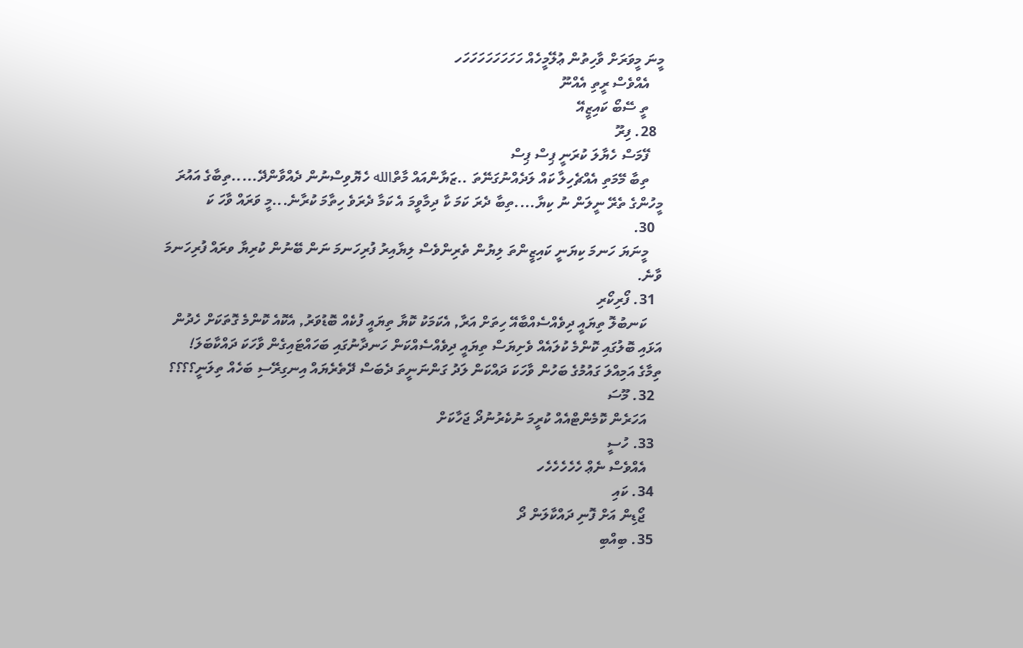މީނަ މީވަރަށް ވާހިތުން ޢުލޭމީހެއް ހަހަހަހަހަހަހަހަހ
    އެއްވެސް ރީތި އެއްނޫ
    ތީ ސޭބޯ ކައިޒީއޭ
  28. ފިރޫ
    ފޭމަސް ހެޔާލަ ކުރަނީ ޕިސް ޕިސް
    ތިބާ މޭމަތި އެއްޗެހިލާ ކައް ލަދެއްނުގަނޭތަ ..ޒަޔާންއައް މާތްالله ހެޔޮވިސްނުން ދެއްވާންދޭ.....ތިބާގެ އައުރަ މީހުންގެ ތެރޭ ނީލަން ނު ކިޔާ....ތިބާ ދެރަ ކަމަ ކާ ދިމާވީމަ އެ ކަމާ ދެރަވެ ހިތާމަ ކުރާނެ...މީ ވަރައް ވާހަ ކަ
  30.
    މީނަޔަ ހަނމަ ކިޔަނީ ކައިޒީންތަ ލިޔުން ތެރިންވެސް ލިޔާއިރު ފުރިހަނމަ ނަން ބޭނުން ކުރިޔާ ވރައް ފުރިހަނމަ ވާނެ.
  31. ފޯރިކޯރި
    ކަނބުލޮ ތިޔައީ ދިވެއްސެއްބާއޭ ހިތަށް އަރާ, އެކަމަކު ކޮޔާ ތިޔައީ ފުކެއް ބޮޑުވަރު, އެކޮއެ ކޮންމެ ގޮތަކަށް ހެދުން އަޅައި ބޮލުގައި ކޮންމެ ކުލައެއް ވެށިޔަސް ތިޔައީ ދިވެއްސެއްކަން ހަނދާނުގައި ބަހައްޓައިގެން ވާހަކަ ދައްކާބަލަ! ތިމާގެ އަމިއްލަ ގައުމުގެ ބަހުން ވާހަކަ ދައްކަން ލަދު ގަންނަނީތަ ދެބަސް ދޭތެރެޔައް އިނގިރޭސި ބަހެއް ތިލަނީ؟؟؟؟
  32. މޫސަ
    އަހަރެން ކޮމެންޓްއެއް ކުރީމަ ނުކެރުނުދޯ ޖަހާކަށް
  33. ހުސީ
    އެއްވެސް ނެޢް ހެހެހެހެހެހ
  34. ކައި
    ޖޯޑިން އަށް ފޮނި ދައްކާލަން ދޯ
  35. ބިއްބި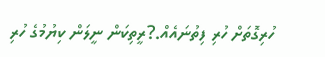ހުރިގޮތަށް ހުރި ފިތުނައެއް.?ރީތިކަން ނީލަން ކިޔުމުގެ ހުރި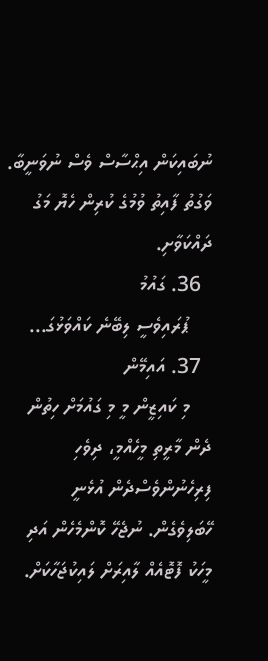ނުބައިކަން އިޙްސާސް ވެސް ނުވަނީބާ. ވަގުތު ފާއިތު ވުމުގެ ކުރިން ހެޔޮ މަގު ދައްކަވާށި.
  36. ގައުމު
    ޕުރައިވެސީ ލިބޭނެ ކައްވަޅުގަ...
  37. އައިމޭން
    މި ކައިޒީން މީ މި ގައުމަށް ހިތުން ދެން މާރީތި މީހެއްމީ، ދިވެހި ފިރިހެނުންވެސްދެން އުޅެނީ ހޭބަލިވެގެން. ނުޖެހޭ ކޮންމެހެން އަދި މީހަކު ފޮޓޮއެއް ލާއިރަށް ލައިކުޖަހާކަށް.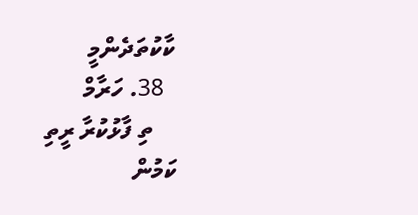ކާކުތަދެންމީ
  38. ހަރާމް
    ތި ފާޅުކުރާ ރީތި ކަމުން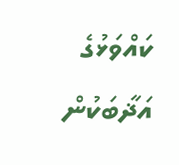ކައްވަޅުގެ އަޛާބަކުން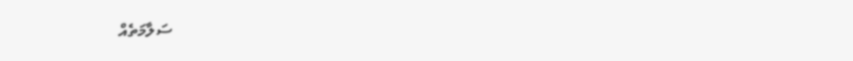ސަލާމަތެއް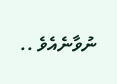ނުވާނެއެވެ ..